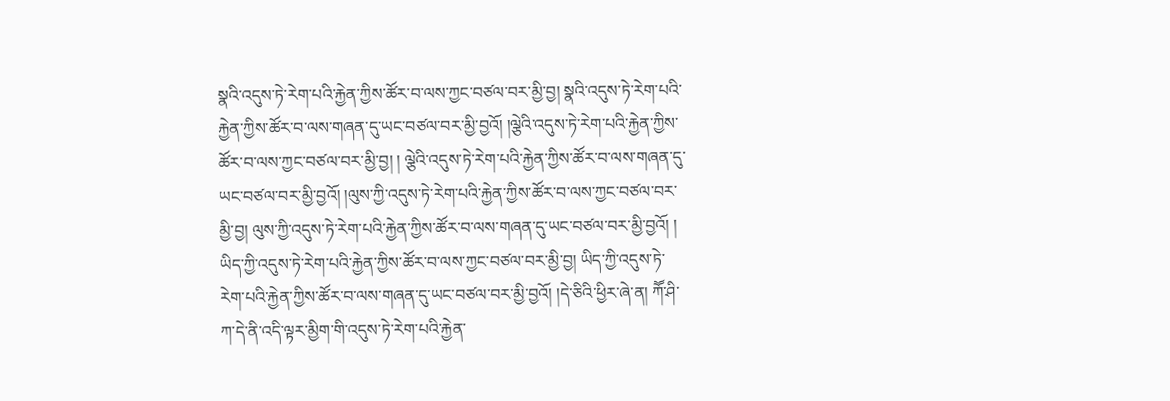སྣའི་འདུས་ཏེ་རེག་པའི་རྐྱེན་ཀྱིས་ཚོར་བ་ལས་ཀྱང་བཙལ་བར་མྱི་བྱ། སྣའི་འདུས་ཏེ་རེག་པའི་རྐྱེན་ཀྱིས་ཚོར་བ་ལས་གཞན་དུ་ཡང་བཙལ་བར་མྱི་བྱའོ། །ལྕེའི་འདུས་ཏེ་རེག་པའི་རྐྱེན་ཀྱིས་ཚོར་བ་ལས་ཀྱང་བཙལ་བར་མྱི་བྱ། ། ལྕེའི་འདུས་ཏེ་རེག་པའི་རྐྱེན་ཀྱིས་ཚོར་བ་ལས་གཞན་དུ་ཡང་བཙལ་བར་མྱི་བྱའོ། །ལུས་ཀྱི་འདུས་ཏེ་རེག་པའི་རྐྱེན་ཀྱིས་ཚོར་བ་ལས་ཀྱང་བཙལ་བར་མྱི་བྱ། ལུས་ཀྱི་འདུས་ཏེ་རེག་པའི་རྐྱེན་ཀྱིས་ཚོར་བ་ལས་གཞན་དུ་ཡང་བཙལ་བར་མྱི་བྱའོ། ། ཡིད་ཀྱི་འདུས་ཏེ་རེག་པའི་རྐྱེན་ཀྱིས་ཚོར་བ་ལས་ཀྱང་བཙལ་བར་མྱི་བྱ། ཡིད་ཀྱི་འདུས་ཏེ་རེག་པའི་རྐྱེན་ཀྱིས་ཚོར་བ་ལས་གཞན་དུ་ཡང་བཙལ་བར་མྱི་བྱའོ། །དེ་ཅིའི་ཕྱིར་ཞེ་ན། ཀཽ་ཤི་ཀ་དེ་ནི་འདི་ལྟར་མྱིག་གི་འདུས་ཏེ་རེག་པའི་རྐྱེན་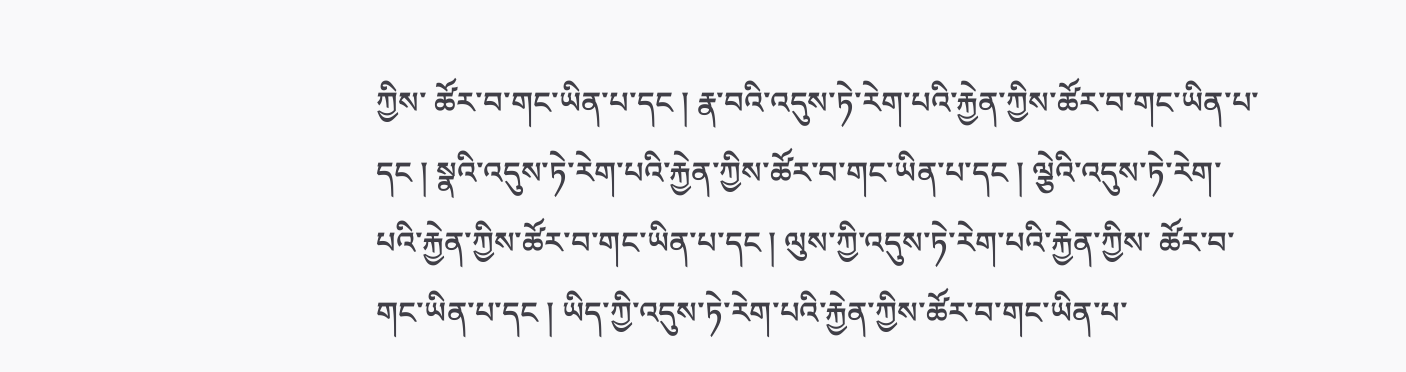ཀྱིས་ ཚོར་བ་གང་ཡིན་པ་དང ། རྣ་བའི་འདུས་ཏེ་རེག་པའི་རྐྱེན་ཀྱིས་ཚོར་བ་གང་ཡིན་པ་དང ། སྣའི་འདུས་ཏེ་རེག་པའི་རྐྱེན་ཀྱིས་ཚོར་བ་གང་ཡིན་པ་དང ། ལྕེའི་འདུས་ཏེ་རེག་པའི་རྐྱེན་ཀྱིས་ཚོར་བ་གང་ཡིན་པ་དང ། ལུས་ཀྱི་འདུས་ཏེ་རེག་པའི་རྐྱེན་ཀྱིས་ ཚོར་བ་གང་ཡིན་པ་དང ། ཡིད་ཀྱི་འདུས་ཏེ་རེག་པའི་རྐྱེན་ཀྱིས་ཚོར་བ་གང་ཡིན་པ་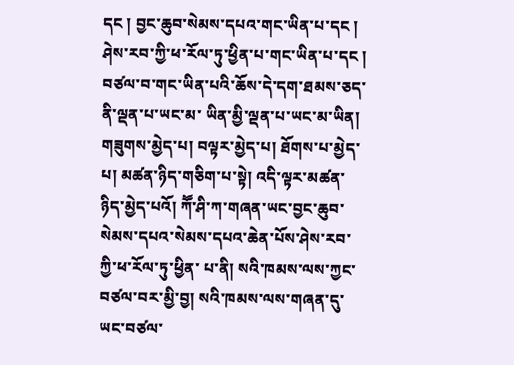དང ། བྱང་ཆུབ་སེམས་དཔའ་གང་ཡིན་པ་དང ། ཤེས་རབ་ཀྱི་ཕ་རོལ་ཏུ་ཕྱིན་པ་གང་ཡིན་པ་དང ། བཙལ་བ་གང་ཡིན་པའི་ཆོས་དེ་དག་ཐམས་ཅད་ནི་ལྡན་པ་ཡང་མ་ ཡིན་མྱི་ལྡན་པ་ཡང་མ་ཡིན། གཟུགས་མྱེད་པ། བལྟར་མྱེད་པ། ཐོགས་པ་མྱེད་པ། མཚན་ཉིད་གཅིག་པ་སྟེ། འདི་ལྟར་མཚན་ཉིད་མྱེད་པའོ། ཀཽ་ཤི་ཀ་གཞན་ཡང་བྱང་ཆུབ་སེམས་དཔའ་སེམས་དཔའ་ཆེན་པོས་ཤེས་རབ་ཀྱི་ཕ་རོལ་ཏུ་ཕྱིན་ པ་ནི། སའི་ཁམས་ལས་ཀྱང་བཙལ་བར་མྱི་བྱ། སའི་ཁམས་ལས་གཞན་དུ་ཡང་བཙལ་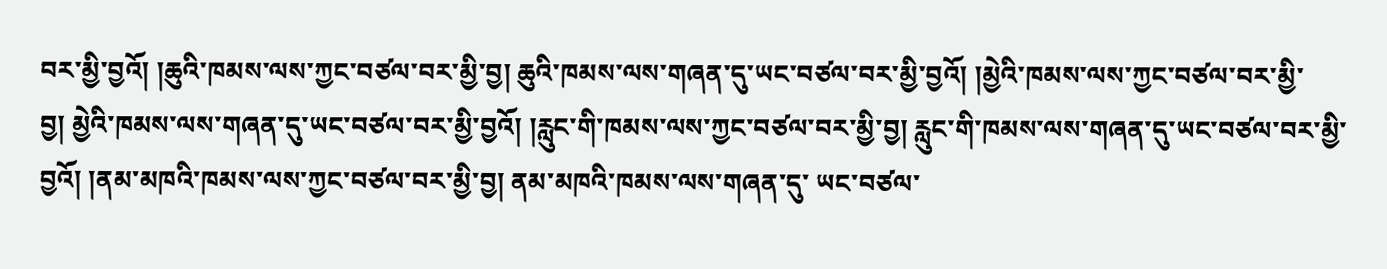བར་མྱི་བྱའོ། །ཆུའི་ཁམས་ལས་ཀྱང་བཙལ་བར་མྱི་བྱ། ཆུའི་ཁམས་ལས་གཞན་དུ་ཡང་བཙལ་བར་མྱི་བྱའོ། །མྱེའི་ཁམས་ལས་ཀྱང་བཙལ་བར་མྱི་
བྱ། མྱེའི་ཁམས་ལས་གཞན་དུ་ཡང་བཙལ་བར་མྱི་བྱའོ། །རླུང་གི་ཁམས་ལས་ཀྱང་བཙལ་བར་མྱི་བྱ། རླུང་གི་ཁམས་ལས་གཞན་དུ་ཡང་བཙལ་བར་མྱི་བྱའོ། །ནམ་མཁའི་ཁམས་ལས་ཀྱང་བཙལ་བར་མྱི་བྱ། ནམ་མཁའི་ཁམས་ལས་གཞན་དུ་ ཡང་བཙལ་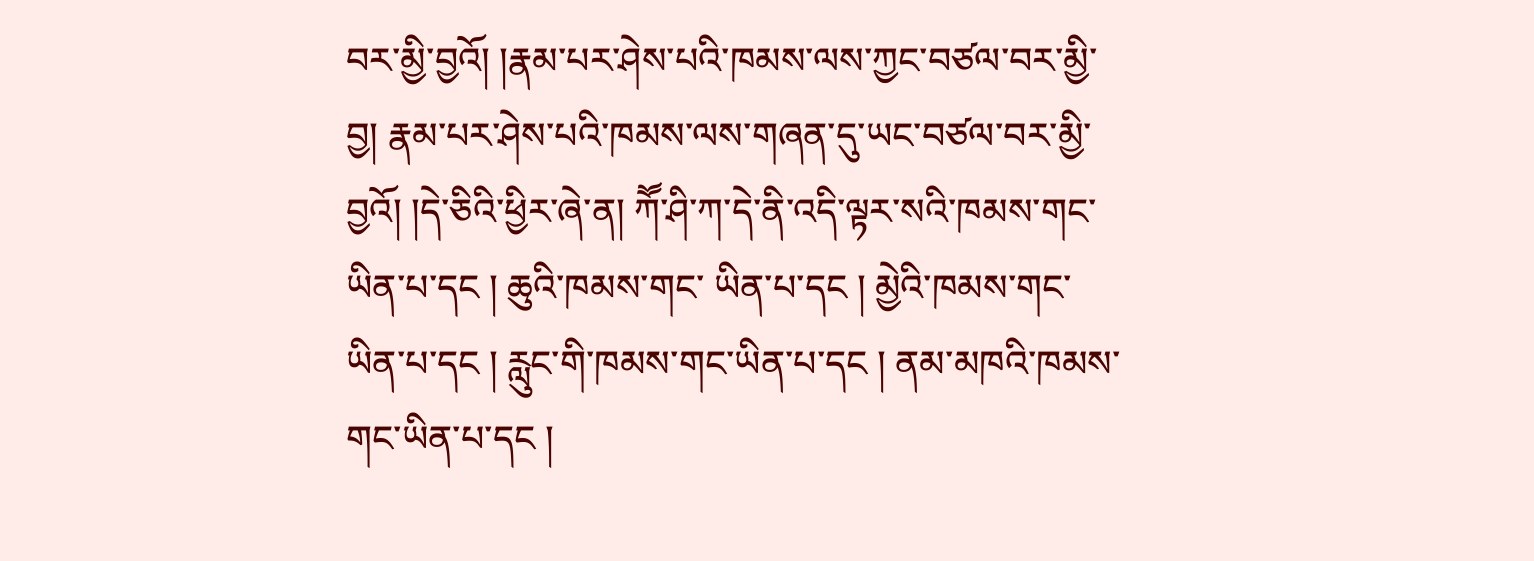བར་མྱི་བྱའོ། །རྣམ་པར་ཤེས་པའི་ཁམས་ལས་ཀྱང་བཙལ་བར་མྱི་བྱ། རྣམ་པར་ཤེས་པའི་ཁམས་ལས་གཞན་དུ་ཡང་བཙལ་བར་མྱི་བྱའོ། །དེ་ཅིའི་ཕྱིར་ཞེ་ན། ཀཽ་ཤི་ཀ་དེ་ནི་འདི་ལྟར་སའི་ཁམས་གང་ཡིན་པ་དང ། ཆུའི་ཁམས་གང་ ཡིན་པ་དང ། མྱེའི་ཁམས་གང་ཡིན་པ་དང ། རླུང་གི་ཁམས་གང་ཡིན་པ་དང ། ནམ་མཁའི་ཁམས་གང་ཡིན་པ་དང །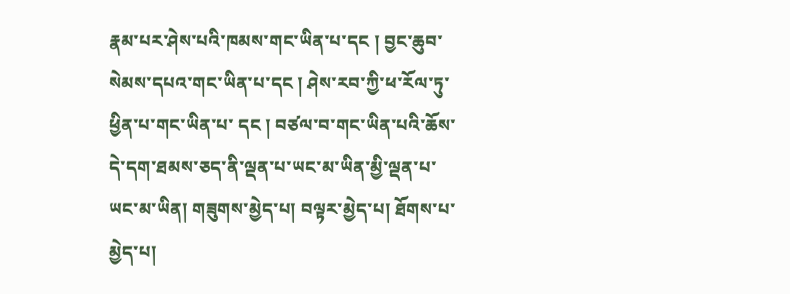རྣམ་པར་ཤེས་པའི་ཁམས་གང་ཡིན་པ་དང ། བྱང་ཆུབ་སེམས་དཔའ་གང་ཡིན་པ་དང ། ཤེས་རབ་ཀྱི་ཕ་རོལ་ཏུ་ཕྱིན་པ་གང་ཡིན་པ་ དང ། བཙལ་བ་གང་ཡིན་པའི་ཆོས་དེ་དག་ཐམས་ཅད་ནི་ལྡན་པ་ཡང་མ་ཡིན་མྱི་ལྡན་པ་ཡང་མ་ཡིན། གཟུགས་མྱེད་པ། བལྟར་མྱེད་པ། ཐོགས་པ་མྱེད་པ།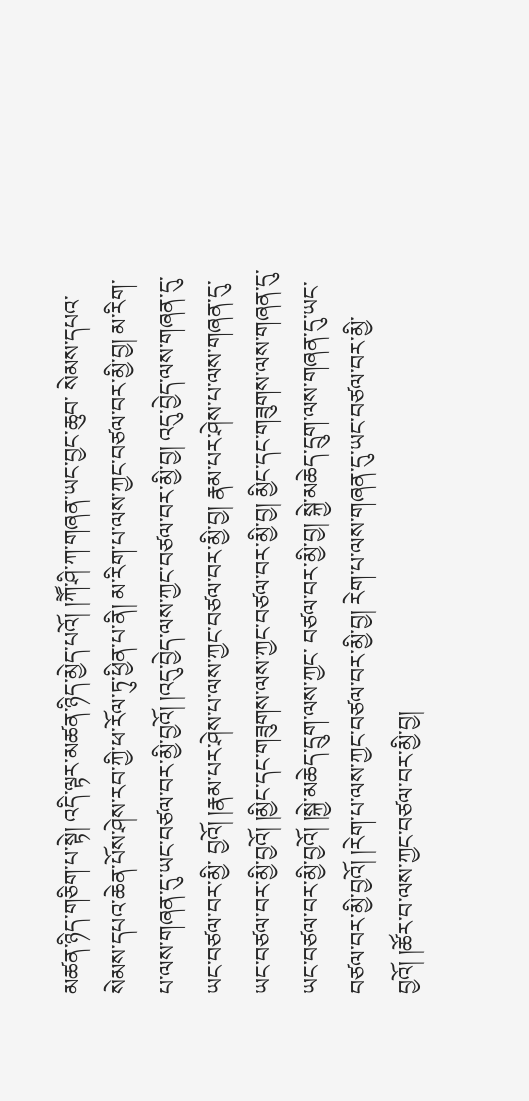མཚན་ཉིད་གཅིག་པ་སྟེ། འདི་ལྟར་མཚན་ཉིད་མྱེད་པའོ། །ཀཽ་ཤི་ཀ་གཞན་ཡང་བྱང་ཆུབ་ སེམས་དཔའ་སེམས་དཔའ་ཆེན་པོས་ཤེས་རབ་ཀྱི་ཕ་རོལ་ཏུ་ཕྱིན་པ་ནི། མ་རིག་པ་ལས་ཀྱང་བཙལ་བར་མྱི་བྱ། མ་རིག་པ་ལས་གཞན་དུ་ཡང་བཙལ་བར་མྱི་བྱའོ། །འདུ་བྱེད་ལས་ཀྱང་བཙལ་བར་མྱི་བྱ། འདུ་བྱེད་ལས་གཞན་དུ་ཡང་བཙལ་བར་མྱི་ བྱའོ། །རྣམ་པར་ཤེས་པ་ལས་ཀྱང་བཙལ་བར་མྱི་བྱ། རྣམ་པར་ཤེས་པ་ལས་གཞན་དུ་ཡང་བཙལ་བར་མྱི་བྱའོ། །མྱིང་དང་གཟུགས་ལས་ཀྱང་བཙལ་བར་མྱི་བྱ། མྱིང་དང་གཟུགས་ལས་གཞན་དུ་ཡང་བཙལ་བར་མྱི་བྱའོ། །སྐྱེ་མཆེད་དྲུག་ལས་ཀྱང་ བཙལ་བར་མྱི་བྱ། སྐྱེ་མཆེད་དྲུག་ལས་གཞན་དུ་ཡང་བཙལ་བར་མྱི་བྱའོ། །རེག་པ་ལས་ཀྱང་བཙལ་བར་མྱི་བྱ། རེག་པ་ལས་གཞན་དུ་ཡང་བཙལ་བར་མྱི་བྱའོ། །ཚོར་བ་ལས་ཀྱང་བཙལ་བར་མྱི་བྱ།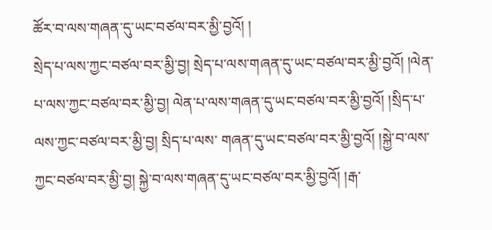ཚོར་བ་ལས་གཞན་དུ་ཡང་བཙལ་བར་མྱི་བྱའོ། །
སྲེད་པ་ལས་ཀྱང་བཙལ་བར་མྱི་བྱ། སྲེད་པ་ལས་གཞན་དུ་ཡང་བཙལ་བར་མྱི་བྱའོ། །ལེན་པ་ལས་ཀྱང་བཙལ་བར་མྱི་བྱ། ལེན་པ་ལས་གཞན་དུ་ཡང་བཙལ་བར་མྱི་བྱའོ། །སྲིད་པ་ལས་ཀྱང་བཙལ་བར་མྱི་བྱ། སྲིད་པ་ལས་ གཞན་དུ་ཡང་བཙལ་བར་མྱི་བྱའོ། །སྐྱེ་བ་ལས་ཀྱང་བཙལ་བར་མྱི་བྱ། སྐྱེ་བ་ལས་གཞན་དུ་ཡང་བཙལ་བར་མྱི་བྱའོ། །རྒ་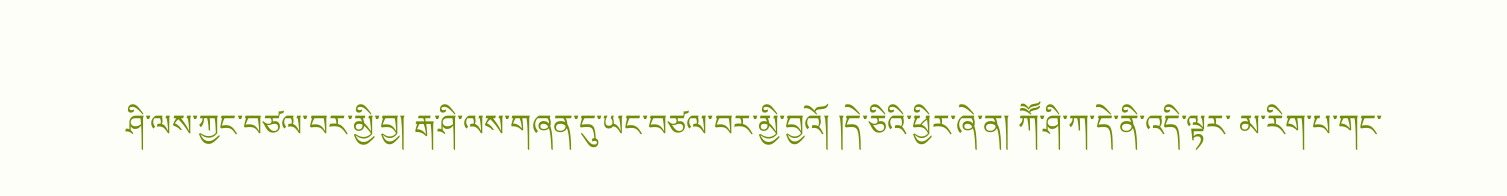ཤི་ལས་ཀྱང་བཙལ་བར་མྱི་བྱ། རྒ་ཤི་ལས་གཞན་དུ་ཡང་བཙལ་བར་མྱི་བྱའོ། །དེ་ཅིའི་ཕྱིར་ཞེ་ན། ཀཽ་ཤི་ཀ་དེ་ནི་འདི་ལྟར་ མ་རིག་པ་གང་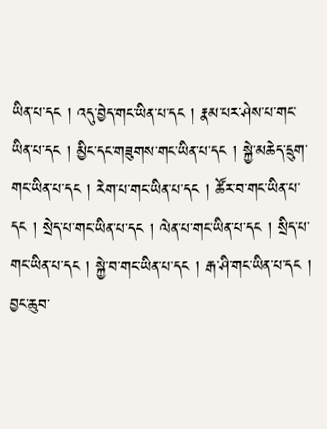ཡིན་པ་དང ། འདུ་བྱེད་གང་ཡིན་པ་དང ། རྣམ་པར་ཤེས་པ་གང་ཡིན་པ་དང ། མྱིང་དང་གཟུགས་གང་ཡིན་པ་དང ། སྐྱེ་མཆེད་དྲུག་གང་ཡིན་པ་དང ། རེག་པ་གང་ཡིན་པ་དང ། ཚོར་བ་གང་ཡིན་པ་དང ། སྲེད་པ་གང་ཡིན་པ་དང ། ལེན་པ་གང་ཡིན་པ་དང ། སྲིད་པ་གང་ཡིན་པ་དང ། སྐྱེ་བ་གང་ཡིན་པ་དང ། རྒ་ཤི་གང་ཡིན་པ་དང ། བྱང་ཆུབ་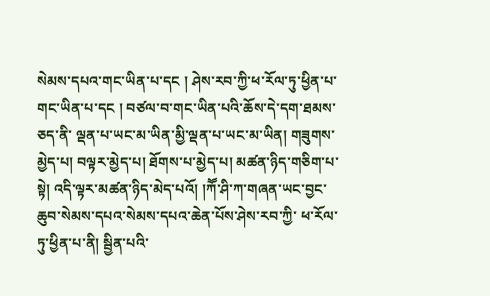སེམས་དཔའ་གང་ཡིན་པ་དང ། ཤེས་རབ་ཀྱི་ཕ་རོལ་ཏུ་ཕྱིན་པ་གང་ཡིན་པ་དང ། བཙལ་བ་གང་ཡིན་པའི་ཆོས་དེ་དག་ཐམས་ཅད་ནི་ ལྡན་པ་ཡང་མ་ཡིན་མྱི་ལྡན་པ་ཡང་མ་ཡིན། གཟུགས་མྱེད་པ། བལྟར་མྱེད་པ། ཐོགས་པ་མྱེད་པ། མཚན་ཉིད་གཅིག་པ་སྟེ། འདི་ལྟར་མཚན་ཉིད་མེད་པའོ། །ཀཽ་ཤི་ཀ་གཞན་ཡང་བྱང་ཆུབ་སེམས་དཔའ་སེམས་དཔའ་ཆེན་པོས་ཤེས་རབ་ཀྱི་ ཕ་རོལ་ཏུ་ཕྱིན་པ་ནི། སྦྱིན་པའི་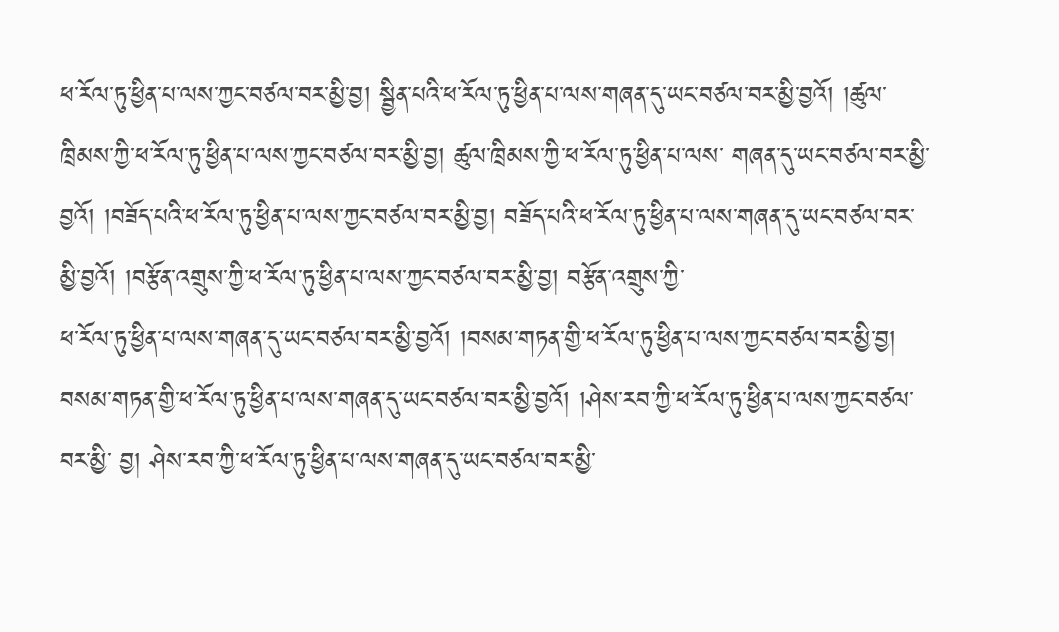ཕ་རོལ་ཏུ་ཕྱིན་པ་ལས་ཀྱང་བཙལ་བར་མྱི་བྱ། སྦྱིན་པའི་ཕ་རོལ་ཏུ་ཕྱིན་པ་ལས་གཞན་དུ་ཡང་བཙལ་བར་མྱི་བྱའོ། །ཚུལ་ཁྲིམས་ཀྱི་ཕ་རོལ་ཏུ་ཕྱིན་པ་ལས་ཀྱང་བཙལ་བར་མྱི་བྱ། ཚུལ་ཁྲིམས་ཀྱི་ཕ་རོལ་ཏུ་ཕྱིན་པ་ལས་ གཞན་དུ་ཡང་བཙལ་བར་མྱི་བྱའོ། །བཟོད་པའི་ཕ་རོལ་ཏུ་ཕྱིན་པ་ལས་ཀྱང་བཙལ་བར་མྱི་བྱ། བཟོད་པའི་ཕ་རོལ་ཏུ་ཕྱིན་པ་ལས་གཞན་དུ་ཡང་བཙལ་བར་མྱི་བྱའོ། །བརྩོན་འགྲུས་ཀྱི་ཕ་རོལ་ཏུ་ཕྱིན་པ་ལས་ཀྱང་བཙལ་བར་མྱི་བྱ། བརྩོན་འགྲུས་ཀྱི་
ཕ་རོལ་ཏུ་ཕྱིན་པ་ལས་གཞན་དུ་ཡང་བཙལ་བར་མྱི་བྱའོ། །བསམ་གཏན་གྱི་ཕ་རོལ་ཏུ་ཕྱིན་པ་ལས་ཀྱང་བཙལ་བར་མྱི་བྱ། བསམ་གཏན་གྱི་ཕ་རོལ་ཏུ་ཕྱིན་པ་ལས་གཞན་དུ་ཡང་བཙལ་བར་མྱི་བྱའོ། །ཤེས་རབ་ཀྱི་ཕ་རོལ་ཏུ་ཕྱིན་པ་ལས་ཀྱང་བཙལ་བར་མྱི་ བྱ། ཤེས་རབ་ཀྱི་ཕ་རོལ་ཏུ་ཕྱིན་པ་ལས་གཞན་དུ་ཡང་བཙལ་བར་མྱི་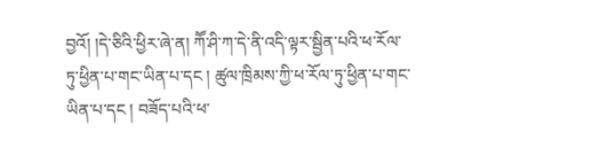བྱའོ། །དེ་ཅིའི་ཕྱིར་ཞེ་ན། ཀཽ་ཤི་ཀ་དེ་ནི་འདི་ལྟར་སྦྱིན་པའི་ཕ་རོལ་ཏུ་ཕྱིན་པ་གང་ཡིན་པ་དང ། ཚུལ་ཁྲིམས་ཀྱི་ཕ་རོལ་ཏུ་ཕྱིན་པ་གང་ཡིན་པ་དང ། བཟོད་པའི་ཕ་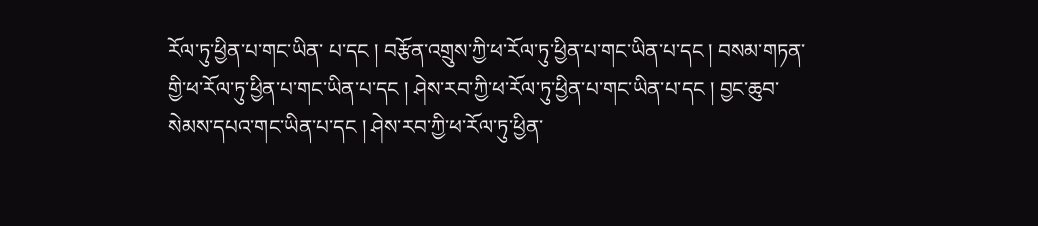རོལ་ཏུ་ཕྱིན་པ་གང་ཡིན་ པ་དང ། བརྩོན་འགྲུས་ཀྱི་ཕ་རོལ་ཏུ་ཕྱིན་པ་གང་ཡིན་པ་དང ། བསམ་གཏན་གྱི་ཕ་རོལ་ཏུ་ཕྱིན་པ་གང་ཡིན་པ་དང ། ཤེས་རབ་ཀྱི་ཕ་རོལ་ཏུ་ཕྱིན་པ་གང་ཡིན་པ་དང ། བྱང་ཆུབ་སེམས་དཔའ་གང་ཡིན་པ་དང ། ཤེས་རབ་ཀྱི་ཕ་རོལ་ཏུ་ཕྱིན་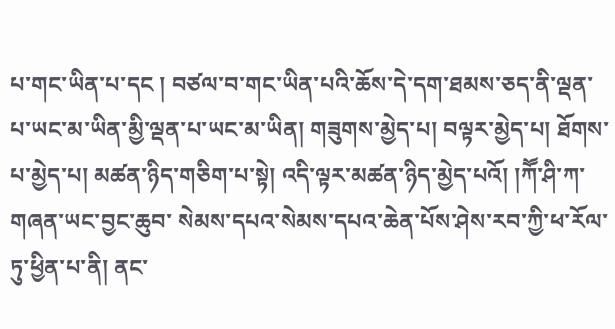པ་གང་ཡིན་པ་དང ། བཙལ་བ་གང་ཡིན་པའི་ཆོས་དེ་དག་ཐམས་ཅད་ནི་ལྡན་པ་ཡང་མ་ཡིན་མྱི་ལྡན་པ་ཡང་མ་ཡིན། གཟུགས་མྱེད་པ། བལྟར་མྱེད་པ། ཐོགས་པ་མྱེད་པ། མཚན་ཉིད་གཅིག་པ་སྟེ། འདི་ལྟར་མཚན་ཉིད་མྱེད་པའོ། །ཀཽ་ཤི་ཀ་གཞན་ཡང་བྱང་ཆུབ་ སེམས་དཔའ་སེམས་དཔའ་ཆེན་པོས་ཤེས་རབ་ཀྱི་ཕ་རོལ་ཏུ་ཕྱིན་པ་ནི། ནང་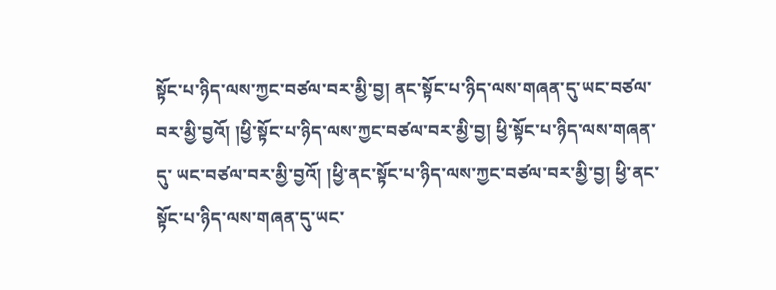སྟོང་པ་ཉིད་ལས་ཀྱང་བཙལ་བར་མྱི་བྱ། ནང་སྟོང་པ་ཉིད་ལས་གཞན་དུ་ཡང་བཙལ་བར་མྱི་བྱའོ། །ཕྱི་སྟོང་པ་ཉིད་ལས་ཀྱང་བཙལ་བར་མྱི་བྱ། ཕྱི་སྟོང་པ་ཉིད་ལས་གཞན་དུ་ ཡང་བཙལ་བར་མྱི་བྱའོ། །ཕྱི་ནང་སྟོང་པ་ཉིད་ལས་ཀྱང་བཙལ་བར་མྱི་བྱ། ཕྱི་ནང་སྟོང་པ་ཉིད་ལས་གཞན་དུ་ཡང་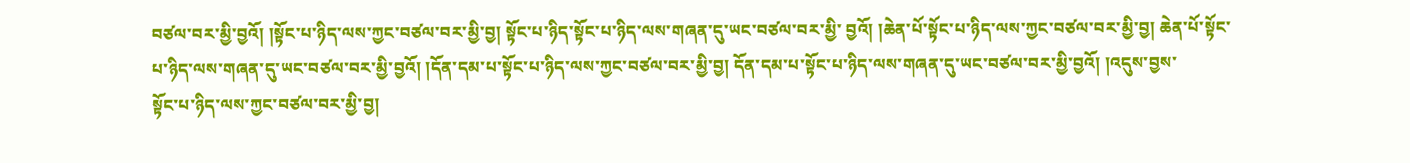བཙལ་བར་མྱི་བྱའོ། །སྟོང་པ་ཉིད་ལས་ཀྱང་བཙལ་བར་མྱི་བྱ། སྟོང་པ་ཉིད་སྟོང་པ་ཉིད་ལས་གཞན་དུ་ཡང་བཙལ་བར་མྱི་ བྱའོ། །ཆེན་པོ་སྟོང་པ་ཉིད་ལས་ཀྱང་བཙལ་བར་མྱི་བྱ། ཆེན་པོ་སྟོང་པ་ཉིད་ལས་གཞན་དུ་ཡང་བཙལ་བར་མྱི་བྱའོ། །དོན་དམ་པ་སྟོང་པ་ཉིད་ལས་ཀྱང་བཙལ་བར་མྱི་བྱ། དོན་དམ་པ་སྟོང་པ་ཉིད་ལས་གཞན་དུ་ཡང་བཙལ་བར་མྱི་བྱའོ། །འདུས་བྱས་
སྟོང་པ་ཉིད་ལས་ཀྱང་བཙལ་བར་མྱི་བྱ།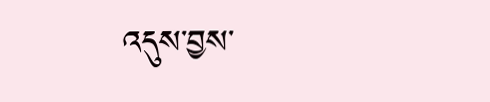འདུས་བྱས་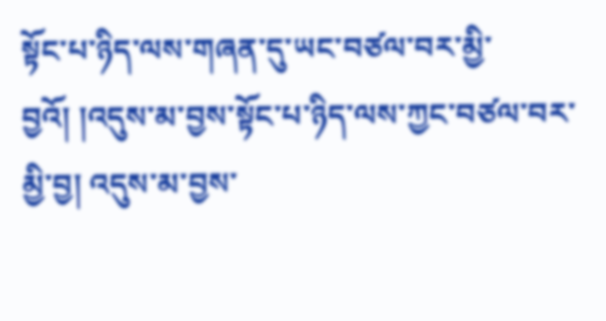སྟོང་པ་ཉིད་ལས་གཞན་དུ་ཡང་བཙལ་བར་མྱི་བྱའོ། །འདུས་མ་བྱས་སྟོང་པ་ཉིད་ལས་ཀྱང་བཙལ་བར་མྱི་བྱ། འདུས་མ་བྱས་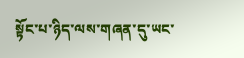སྟོང་པ་ཉིད་ལས་གཞན་དུ་ཡང་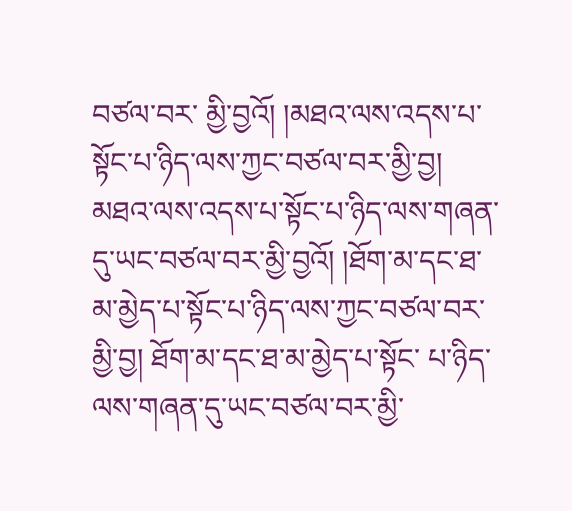བཙལ་བར་ མྱི་བྱའོ། །མཐའ་ལས་འདས་པ་སྟོང་པ་ཉིད་ལས་ཀྱང་བཙལ་བར་མྱི་བྱ། མཐའ་ལས་འདས་པ་སྟོང་པ་ཉིད་ལས་གཞན་དུ་ཡང་བཙལ་བར་མྱི་བྱའོ། །ཐོག་མ་དང་ཐ་མ་མྱེད་པ་སྟོང་པ་ཉིད་ལས་ཀྱང་བཙལ་བར་མྱི་བྱ། ཐོག་མ་དང་ཐ་མ་མྱེད་པ་སྟོང་ པ་ཉིད་ལས་གཞན་དུ་ཡང་བཙལ་བར་མྱི་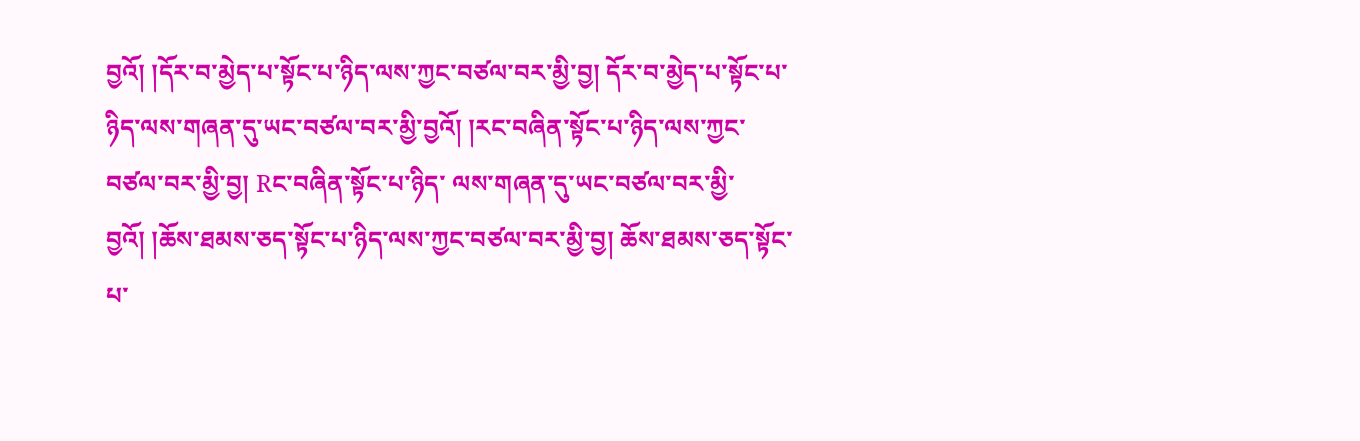བྱའོ། །དོར་བ་མྱེད་པ་སྟོང་པ་ཉིད་ལས་ཀྱང་བཙལ་བར་མྱི་བྱ། དོར་བ་མྱེད་པ་སྟོང་པ་ཉིད་ལས་གཞན་དུ་ཡང་བཙལ་བར་མྱི་བྱའོ། །རང་བཞིན་སྟོང་པ་ཉིད་ལས་ཀྱང་བཙལ་བར་མྱི་བྱ། Rང་བཞིན་སྟོང་པ་ཉིད་ ལས་གཞན་དུ་ཡང་བཙལ་བར་མྱི་བྱའོ། །ཆོས་ཐམས་ཅད་སྟོང་པ་ཉིད་ལས་ཀྱང་བཙལ་བར་མྱི་བྱ། ཆོས་ཐམས་ཅད་སྟོང་པ་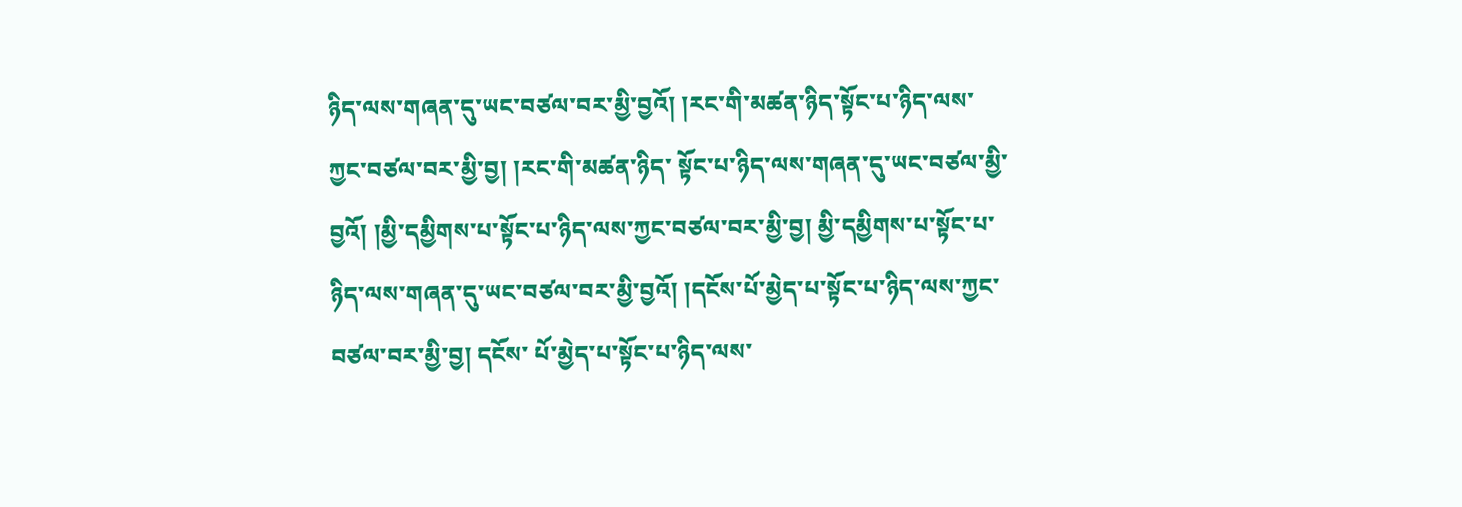ཉིད་ལས་གཞན་དུ་ཡང་བཙལ་བར་མྱི་བྱའོ། །རང་གི་མཚན་ཉིད་སྟོང་པ་ཉིད་ལས་ཀྱང་བཙལ་བར་མྱི་བྱ། །རང་གི་མཚན་ཉིད་ སྟོང་པ་ཉིད་ལས་གཞན་དུ་ཡང་བཙལ་མྱི་བྱའོ། །མྱི་དམྱིགས་པ་སྟོང་པ་ཉིད་ལས་ཀྱང་བཙལ་བར་མྱི་བྱ། མྱི་དམྱིགས་པ་སྟོང་པ་ཉིད་ལས་གཞན་དུ་ཡང་བཙལ་བར་མྱི་བྱའོ། །དངོས་པོ་མྱེད་པ་སྟོང་པ་ཉིད་ལས་ཀྱང་བཙལ་བར་མྱི་བྱ། དངོས་ པོ་མྱེད་པ་སྟོང་པ་ཉིད་ལས་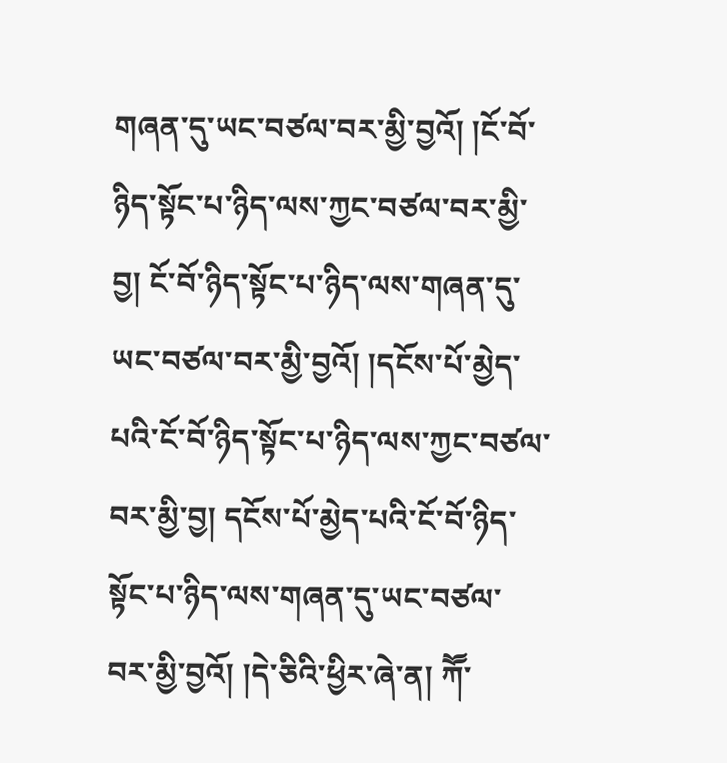གཞན་དུ་ཡང་བཙལ་བར་མྱི་བྱའོ། །ངོ་བོ་ཉིད་སྟོང་པ་ཉིད་ལས་ཀྱང་བཙལ་བར་མྱི་བྱ། ངོ་བོ་ཉིད་སྟོང་པ་ཉིད་ལས་གཞན་དུ་ཡང་བཙལ་བར་མྱི་བྱའོ། །དངོས་པོ་མྱེད་པའི་ངོ་བོ་ཉིད་སྟོང་པ་ཉིད་ལས་ཀྱང་བཙལ་བར་མྱི་བྱ། དངོས་པོ་མྱེད་པའི་ངོ་བོ་ཉིད་སྟོང་པ་ཉིད་ལས་གཞན་དུ་ཡང་བཙལ་བར་མྱི་བྱའོ། །དེ་ཅིའི་ཕྱིར་ཞེ་ན། ཀཽ་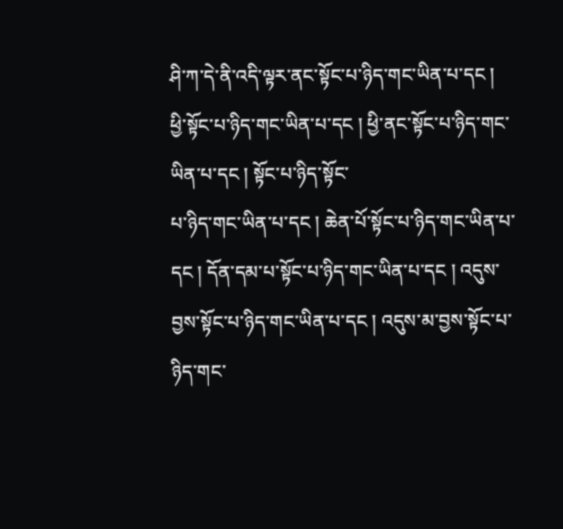ཤི་ཀ་དེ་ནི་འདི་ལྟར་ནང་སྟོང་པ་ཉིད་གང་ཡིན་པ་དང ། ཕྱི་སྟོང་པ་ཉིད་གང་ཡིན་པ་དང ། ཕྱི་ནང་སྟོང་པ་ཉིད་གང་ཡིན་པ་དང ། སྟོང་པ་ཉིད་སྟོང་
པ་ཉིད་གང་ཡིན་པ་དང ། ཆེན་པོ་སྟོང་པ་ཉིད་གང་ཡིན་པ་དང ། དོན་དམ་པ་སྟོང་པ་ཉིད་གང་ཡིན་པ་དང ། འདུས་བྱས་སྟོང་པ་ཉིད་གང་ཡིན་པ་དང ། འདུས་མ་བྱས་སྟོང་པ་ཉིད་གང་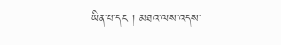ཡིན་པ་དང ། མཐའ་ལས་འདས་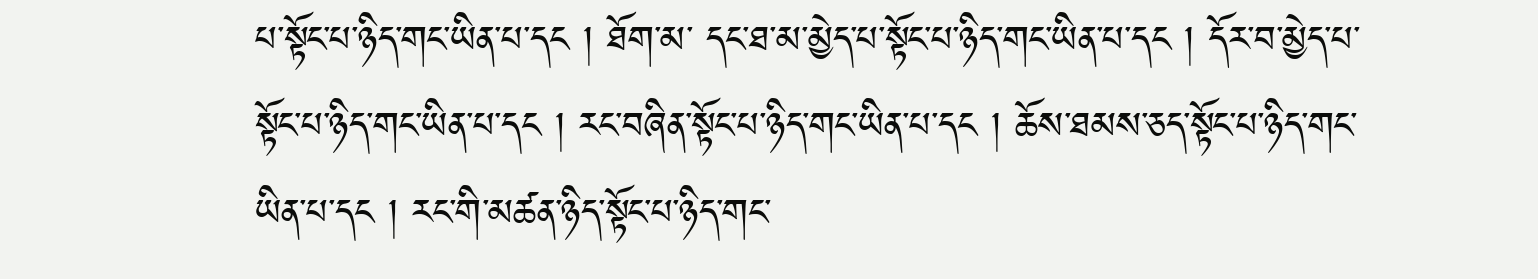པ་སྟོང་པ་ཉིད་གང་ཡིན་པ་དང ། ཐོག་མ་ དང་ཐ་མ་མྱེད་པ་སྟོང་པ་ཉིད་གང་ཡིན་པ་དང ། དོར་བ་མྱེད་པ་སྟོང་པ་ཉིད་གང་ཡིན་པ་དང ། རང་བཞིན་སྟོང་པ་ཉིད་གང་ཡིན་པ་དང ། ཆོས་ཐམས་ཅད་སྟོང་པ་ཉིད་གང་ཡིན་པ་དང ། རང་གི་མཚན་ཉིད་སྟོང་པ་ཉིད་གང་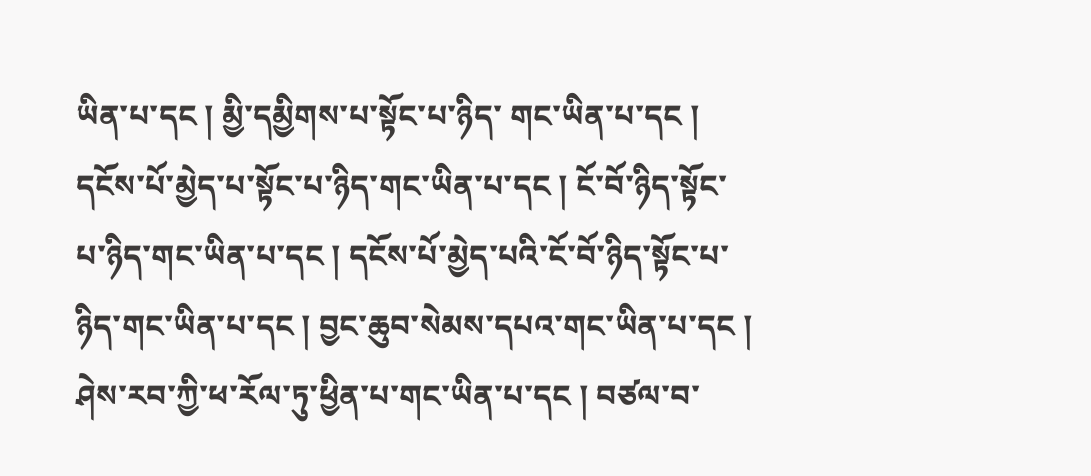ཡིན་པ་དང ། མྱི་དམྱིགས་པ་སྟོང་པ་ཉིད་ གང་ཡིན་པ་དང ། དངོས་པོ་མྱེད་པ་སྟོང་པ་ཉིད་གང་ཡིན་པ་དང ། ངོ་བོ་ཉིད་སྟོང་པ་ཉིད་གང་ཡིན་པ་དང ། དངོས་པོ་མྱེད་པའི་ངོ་བོ་ཉིད་སྟོང་པ་ཉིད་གང་ཡིན་པ་དང ། བྱང་ཆུབ་སེམས་དཔའ་གང་ཡིན་པ་དང ། ཤེས་རབ་ཀྱི་ཕ་རོལ་ཏུ་ཕྱིན་པ་གང་ཡིན་པ་དང ། བཙལ་བ་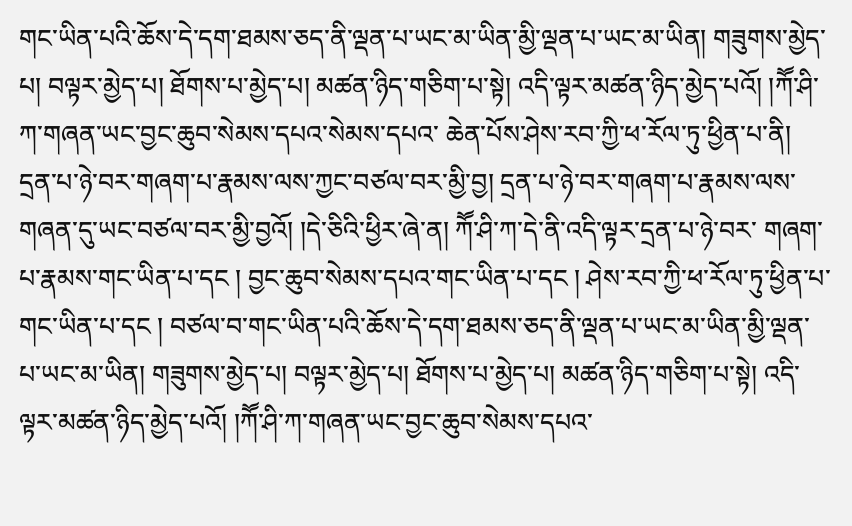གང་ཡིན་པའི་ཆོས་དེ་དག་ཐམས་ཅད་ནི་ལྡན་པ་ཡང་མ་ཡིན་མྱི་ལྡན་པ་ཡང་མ་ཡིན། གཟུགས་མྱེད་པ། བལྟར་མྱེད་པ། ཐོགས་པ་མྱེད་པ། མཚན་ཉིད་གཅིག་པ་སྟེ། འདི་ལྟར་མཚན་ཉིད་མྱེད་པའོ། །ཀཽ་ཤི་ཀ་གཞན་ཡང་བྱང་ཆུབ་སེམས་དཔའ་སེམས་དཔའ་ ཆེན་པོས་ཤེས་རབ་ཀྱི་ཕ་རོལ་ཏུ་ཕྱིན་པ་ནི། དྲན་པ་ཉེ་བར་གཞག་པ་རྣམས་ལས་ཀྱང་བཙལ་བར་མྱི་བྱ། དྲན་པ་ཉེ་བར་གཞག་པ་རྣམས་ལས་གཞན་དུ་ཡང་བཙལ་བར་མྱི་བྱའོ། །དེ་ཅིའི་ཕྱིར་ཞེ་ན། ཀཽ་ཤི་ཀ་དེ་ནི་འདི་ལྟར་དྲན་པ་ཉེ་བར་ གཞག་པ་རྣམས་གང་ཡིན་པ་དང ། བྱང་ཆུབ་སེམས་དཔའ་གང་ཡིན་པ་དང ། ཤེས་རབ་ཀྱི་ཕ་རོལ་ཏུ་ཕྱིན་པ་གང་ཡིན་པ་དང ། བཙལ་བ་གང་ཡིན་པའི་ཆོས་དེ་དག་ཐམས་ཅད་ནི་ལྡན་པ་ཡང་མ་ཡིན་མྱི་ལྡན་པ་ཡང་མ་ཡིན། གཟུགས་མྱེད་པ། བལྟར་མྱེད་པ། ཐོགས་པ་མྱེད་པ། མཚན་ཉིད་གཅིག་པ་སྟེ། འདི་ལྟར་མཚན་ཉིད་མྱེད་པའོ། །ཀཽ་ཤི་ཀ་གཞན་ཡང་བྱང་ཆུབ་སེམས་དཔའ་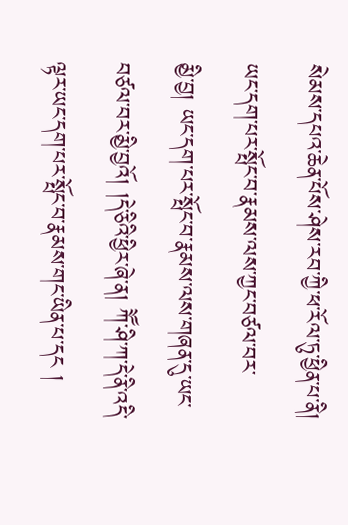སེམས་དཔའ་ཆེན་པོས་ཤེས་རབ་ཀྱི་ཕ་རོལ་ཏུ་ཕྱིན་པ་ནི། ཡང་དག་པར་སྤོང་བ་རྣམས་ལས་ཀྱང་བཙལ་བར་
མྱི་བྱ། ཡང་དག་པར་སྤོང་བ་རྣམས་ལས་གཞན་དུ་ཡང་བཙལ་བར་མྱི་བྱའོ། །དེ་ཅིའི་ཕྱིར་ཞེ་ན། ཀཽ་ཤི་ཀ་དེ་ནི་འདི་ལྟར་ཡང་དག་པར་སྤོང་བ་རྣམས་གང་ཡིན་པ་དང །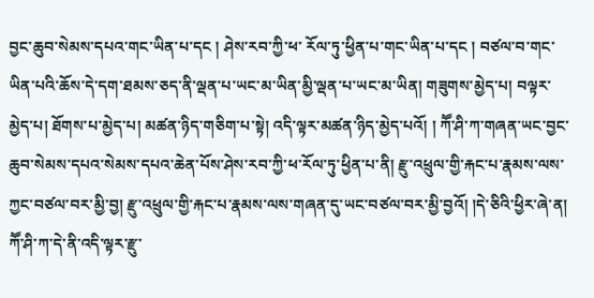བྱང་ཆུབ་སེམས་དཔའ་གང་ཡིན་པ་དང ། ཤེས་རབ་ཀྱི་ཕ་ རོལ་ཏུ་ཕྱིན་པ་གང་ཡིན་པ་དང ། བཙལ་བ་གང་ཡིན་པའི་ཆོས་དེ་དག་ཐམས་ཅད་ནི་ལྡན་པ་ཡང་མ་ཡིན་མྱི་ལྡན་པ་ཡང་མ་ཡིན། གཟུགས་མྱེད་པ། བལྟར་མྱེད་པ། ཐོགས་པ་མྱེད་པ། མཚན་ཉིད་གཅིག་པ་སྟེ། འདི་ལྟར་མཚན་ཉིད་མྱེད་པའོ། ། ཀཽ་ཤི་ཀ་གཞན་ཡང་བྱང་ཆུབ་སེམས་དཔའ་སེམས་དཔའ་ཆེན་པོས་ཤེས་རབ་ཀྱི་ཕ་རོལ་ཏུ་ཕྱིན་པ་ནི། རྫུ་འཕྲུལ་གྱི་རྐང་པ་རྣམས་ལས་ཀྱང་བཙལ་བར་མྱི་བྱ། རྫུ་འཕྲུལ་གྱི་རྐང་པ་རྣམས་ལས་གཞན་དུ་ཡང་བཙལ་བར་མྱི་བྱའོ། །དེ་ཅིའི་ཕྱིར་ཞེ་ན། ཀཽ་ཤི་ཀ་དེ་ནི་འདི་ལྟར་རྫུ་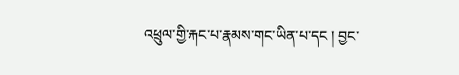འཕྲུལ་གྱི་རྐང་པ་རྣམས་གང་ཡིན་པ་དང ། བྱང་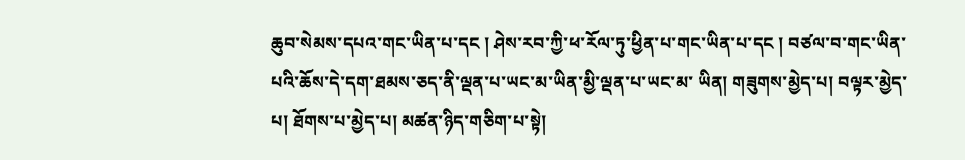ཆུབ་སེམས་དཔའ་གང་ཡིན་པ་དང ། ཤེས་རབ་ཀྱི་ཕ་རོལ་ཏུ་ཕྱིན་པ་གང་ཡིན་པ་དང ། བཙལ་བ་གང་ཡིན་པའི་ཆོས་དེ་དག་ཐམས་ཅད་ནི་ལྡན་པ་ཡང་མ་ཡིན་མྱི་ལྡན་པ་ཡང་མ་ ཡིན། གཟུགས་མྱེད་པ། བལྟར་མྱེད་པ། ཐོགས་པ་མྱེད་པ། མཚན་ཉིད་གཅིག་པ་སྟེ།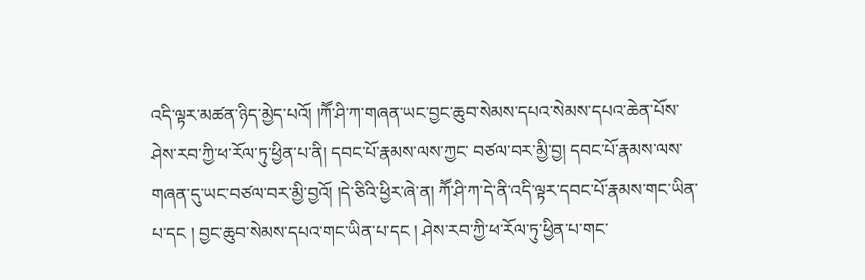འདི་ལྟར་མཚན་ཉིད་མྱེད་པའོ། །ཀཽ་ཤི་ཀ་གཞན་ཡང་བྱང་ཆུབ་སེམས་དཔའ་སེམས་དཔའ་ཆེན་པོས་ཤེས་རབ་ཀྱི་ཕ་རོལ་ཏུ་ཕྱིན་པ་ནི། དབང་པོ་རྣམས་ལས་ཀྱང་ བཙལ་བར་མྱི་བྱ། དབང་པོ་རྣམས་ལས་གཞན་དུ་ཡང་བཙལ་བར་མྱི་བྱའོ། །དེ་ཅིའི་ཕྱིར་ཞེ་ན། ཀཽ་ཤི་ཀ་དེ་ནི་འདི་ལྟར་དབང་པོ་རྣམས་གང་ཡིན་པ་དང ། བྱང་ཆུབ་སེམས་དཔའ་གང་ཡིན་པ་དང ། ཤེས་རབ་ཀྱི་ཕ་རོལ་ཏུ་ཕྱིན་པ་གང་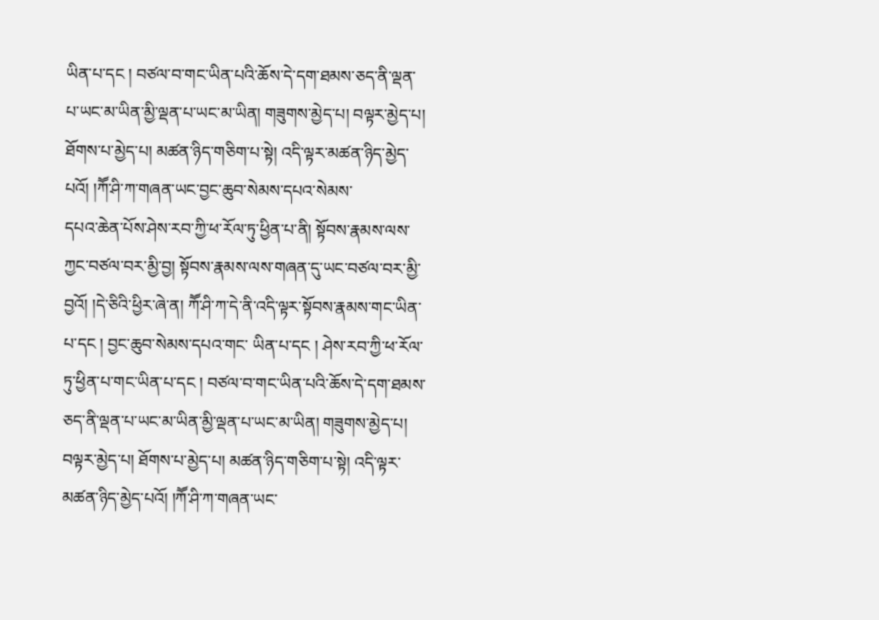ཡིན་པ་དང ། བཙལ་བ་གང་ཡིན་པའི་ཆོས་དེ་དག་ཐམས་ཅད་ནི་ལྡན་པ་ཡང་མ་ཡིན་མྱི་ལྡན་པ་ཡང་མ་ཡིན། གཟུགས་མྱེད་པ། བལྟར་མྱེད་པ། ཐོགས་པ་མྱེད་པ། མཚན་ཉིད་གཅིག་པ་སྟེ། འདི་ལྟར་མཚན་ཉིད་མྱེད་པའོ། །ཀཽ་ཤི་ཀ་གཞན་ཡང་བྱང་ཆུབ་སེམས་དཔའ་སེམས་
དཔའ་ཆེན་པོས་ཤེས་རབ་ཀྱི་ཕ་རོལ་ཏུ་ཕྱིན་པ་ནི། སྟོབས་རྣམས་ལས་ཀྱང་བཙལ་བར་མྱི་བྱ། སྟོབས་རྣམས་ལས་གཞན་དུ་ཡང་བཙལ་བར་མྱི་བྱའོ། །དེ་ཅིའི་ཕྱིར་ཞེ་ན། ཀཽ་ཤི་ཀ་དེ་ནི་འདི་ལྟར་སྟོབས་རྣམས་གང་ཡིན་པ་དང ། བྱང་ཆུབ་སེམས་དཔའ་གང་ ཡིན་པ་དང ། ཤེས་རབ་ཀྱི་ཕ་རོལ་ཏུ་ཕྱིན་པ་གང་ཡིན་པ་དང ། བཙལ་བ་གང་ཡིན་པའི་ཆོས་དེ་དག་ཐམས་ཅད་ནི་ལྡན་པ་ཡང་མ་ཡིན་མྱི་ལྡན་པ་ཡང་མ་ཡིན། གཟུགས་མྱེད་པ། བལྟར་མྱེད་པ། ཐོགས་པ་མྱེད་པ། མཚན་ཉིད་གཅིག་པ་སྟེ། འདི་ལྟར་ མཚན་ཉིད་མྱེད་པའོ། །ཀཽ་ཤི་ཀ་གཞན་ཡང་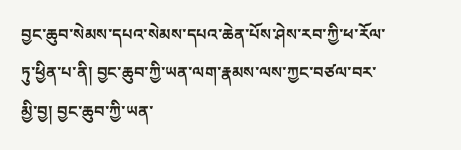བྱང་ཆུབ་སེམས་དཔའ་སེམས་དཔའ་ཆེན་པོས་ཤེས་རབ་ཀྱི་ཕ་རོལ་ཏུ་ཕྱིན་པ་ནི། བྱང་ཆུབ་ཀྱི་ཡན་ལག་རྣམས་ལས་ཀྱང་བཙལ་བར་མྱི་བྱ། བྱང་ཆུབ་ཀྱི་ཡན་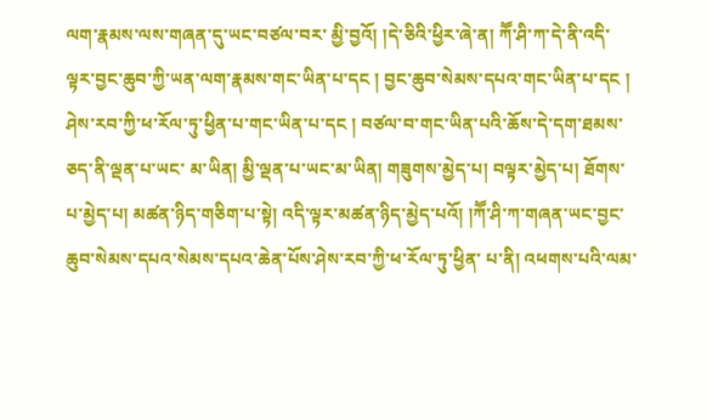ལག་རྣམས་ལས་གཞན་དུ་ཡང་བཙལ་བར་ མྱི་བྱའོ། །དེ་ཅིའི་ཕྱིར་ཞེ་ན། ཀཽ་ཤི་ཀ་དེ་ནི་འདི་ལྟར་བྱང་ཆུབ་ཀྱི་ཡན་ལག་རྣམས་གང་ཡིན་པ་དང ། བྱང་ཆུབ་སེམས་དཔའ་གང་ཡིན་པ་དང ། ཤེས་རབ་ཀྱི་ཕ་རོལ་ཏུ་ཕྱིན་པ་གང་ཡིན་པ་དང ། བཙལ་བ་གང་ཡིན་པའི་ཆོས་དེ་དག་ཐམས་ཅད་ནི་ལྡན་པ་ཡང་ མ་ཡིན། མྱི་ལྡན་པ་ཡང་མ་ཡིན། གཟུགས་མྱེད་པ། བལྟར་མྱེད་པ། ཐོགས་པ་མྱེད་པ། མཚན་ཉིད་གཅིག་པ་སྟེ། འདི་ལྟར་མཚན་ཉིད་མྱེད་པའོ། །ཀཽ་ཤི་ཀ་གཞན་ཡང་བྱང་ཆུབ་སེམས་དཔའ་སེམས་དཔའ་ཆེན་པོས་ཤེས་རབ་ཀྱི་ཕ་རོལ་ཏུ་ཕྱིན་ པ་ནི། འཕགས་པའི་ལམ་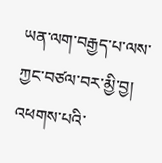ཡན་ལག་བརྒྱད་པ་ལས་ཀྱང་བཙལ་བར་མྱི་བྱ། འཕགས་པའི་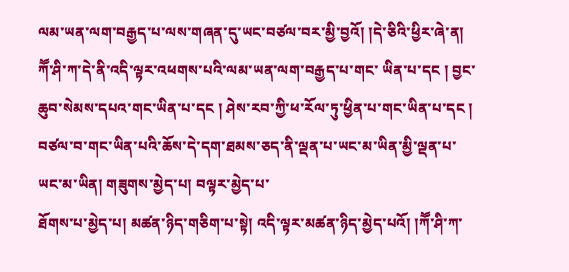ལམ་ཡན་ལག་བརྒྱད་པ་ལས་གཞན་དུ་ཡང་བཙལ་བར་མྱི་བྱའོ། །དེ་ཅིའི་ཕྱིར་ཞེ་ན། ཀཽ་ཤི་ཀ་དེ་ནི་འདི་ལྟར་འཕགས་པའི་ལམ་ཡན་ལག་བརྒྱད་པ་གང་ ཡིན་པ་དང ། བྱང་ཆུབ་སེམས་དཔའ་གང་ཡིན་པ་དང ། ཤེས་རབ་ཀྱི་ཕ་རོལ་ཏུ་ཕྱིན་པ་གང་ཡིན་པ་དང ། བཙལ་བ་གང་ཡིན་པའི་ཆོས་དེ་དག་ཐམས་ཅད་ནི་ལྡན་པ་ཡང་མ་ཡིན་མྱི་ལྡན་པ་ཡང་མ་ཡིན། གཟུགས་མྱེད་པ། བལྟར་མྱེད་པ་
ཐོགས་པ་མྱེད་པ། མཚན་ཉིད་གཅིག་པ་སྟེ། འདི་ལྟར་མཚན་ཉིད་མྱེད་པའོ། །ཀཽ་ཤི་ཀ་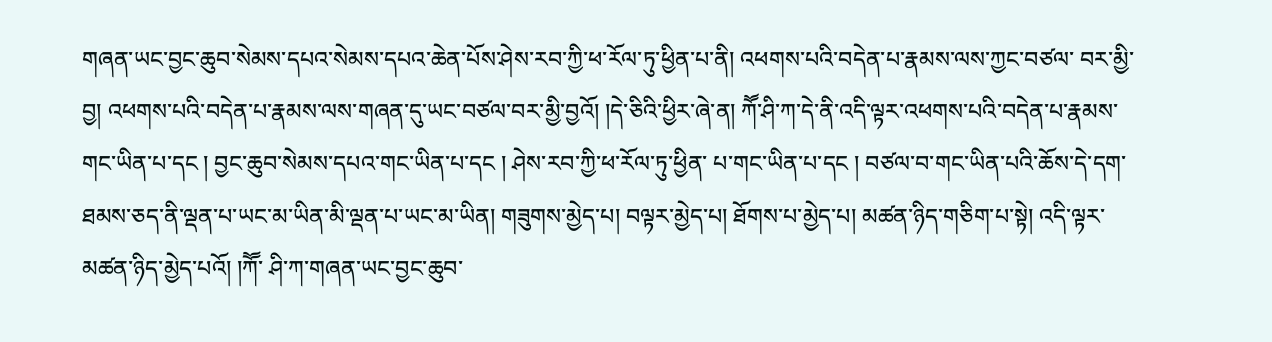གཞན་ཡང་བྱང་ཆུབ་སེམས་དཔའ་སེམས་དཔའ་ཆེན་པོས་ཤེས་རབ་ཀྱི་ཕ་རོལ་ཏུ་ཕྱིན་པ་ནི། འཕགས་པའི་བདེན་པ་རྣམས་ལས་ཀྱང་བཙལ་ བར་མྱི་བྱ། འཕགས་པའི་བདེན་པ་རྣམས་ལས་གཞན་དུ་ཡང་བཙལ་བར་མྱི་བྱའོ། །དེ་ཅིའི་ཕྱིར་ཞེ་ན། ཀཽ་ཤི་ཀ་དེ་ནི་འདི་ལྟར་འཕགས་པའི་བདེན་པ་རྣམས་གང་ཡིན་པ་དང ། བྱང་ཆུབ་སེམས་དཔའ་གང་ཡིན་པ་དང ། ཤེས་རབ་ཀྱི་ཕ་རོལ་ཏུ་ཕྱིན་ པ་གང་ཡིན་པ་དང ། བཙལ་བ་གང་ཡིན་པའི་ཆོས་དེ་དག་ཐམས་ཅད་ནི་ལྡན་པ་ཡང་མ་ཡིན་མི་ལྡན་པ་ཡང་མ་ཡིན། གཟུགས་མྱེད་པ། བལྟར་མྱེད་པ། ཐོགས་པ་མྱེད་པ། མཚན་ཉིད་གཅིག་པ་སྟེ། འདི་ལྟར་མཚན་ཉིད་མྱེད་པའོ། །ཀཽ་ ཤི་ཀ་གཞན་ཡང་བྱང་ཆུབ་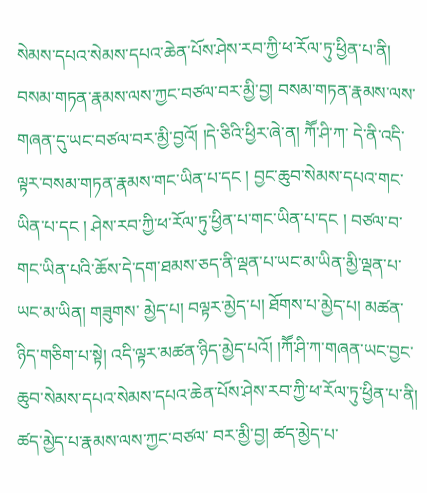སེམས་དཔའ་སེམས་དཔའ་ཆེན་པོས་ཤེས་རབ་ཀྱི་ཕ་རོལ་ཏུ་ཕྱིན་པ་ནི། བསམ་གཏན་རྣམས་ལས་ཀྱང་བཙལ་བར་མྱི་བྱ། བསམ་གཏན་རྣམས་ལས་གཞན་དུ་ཡང་བཙལ་བར་མྱི་བྱའོ། །དེ་ཅིའི་ཕྱིར་ཞེ་ན། ཀཽ་ཤི་ཀ་ དེ་ནི་འདི་ལྟར་བསམ་གཏན་རྣམས་གང་ཡིན་པ་དང ། བྱང་ཆུབ་སེམས་དཔའ་གང་ཡིན་པ་དང ། ཤེས་རབ་ཀྱི་ཕ་རོལ་ཏུ་ཕྱིན་པ་གང་ཡིན་པ་དང ། བཙལ་བ་གང་ཡིན་པའི་ཆོས་དེ་དག་ཐམས་ཅད་ནི་ལྡན་པ་ཡང་མ་ཡིན་མྱི་ལྡན་པ་ཡང་མ་ཡིན། གཟུགས་ མྱེད་པ། བལྟར་མྱེད་པ། ཐོགས་པ་མྱེད་པ། མཚན་ཉིད་གཅིག་པ་སྟེ། འདི་ལྟར་མཚན་ཉིད་མྱེད་པའོ། །ཀཽ་ཤི་ཀ་གཞན་ཡང་བྱང་ཆུབ་སེམས་དཔའ་སེམས་དཔའ་ཆེན་པོས་ཤེས་རབ་ཀྱི་ཕ་རོལ་ཏུ་ཕྱིན་པ་ནི། ཚད་མྱེད་པ་རྣམས་ལས་ཀྱང་བཙལ་ བར་མྱི་བྱ། ཚད་མྱེད་པ་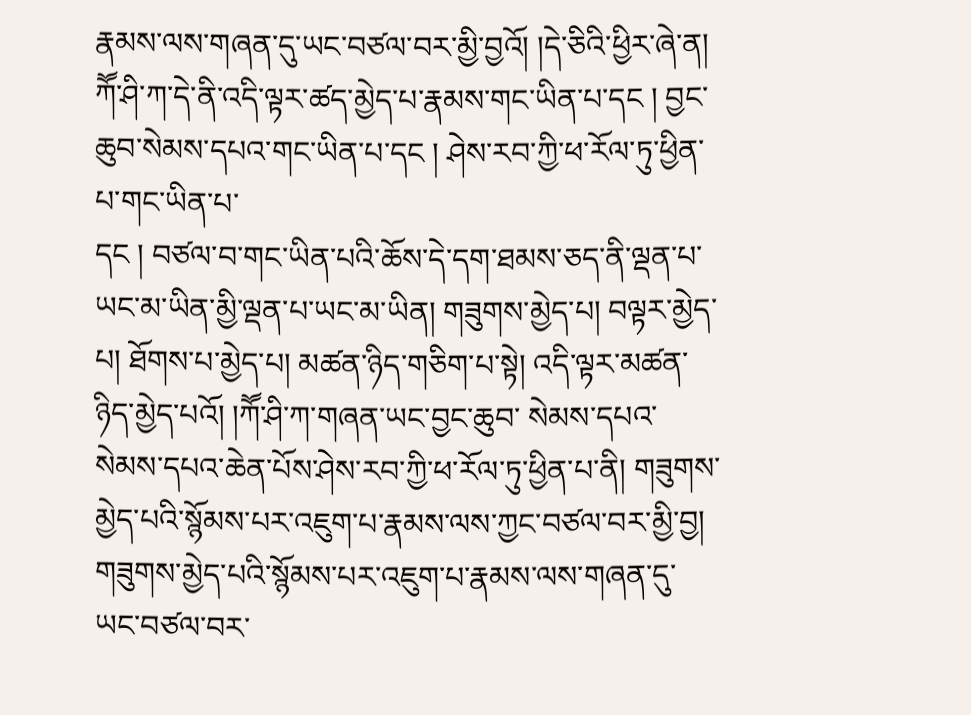རྣམས་ལས་གཞན་དུ་ཡང་བཙལ་བར་མྱི་བྱའོ། །དེ་ཅིའི་ཕྱིར་ཞེ་ན། ཀཽ་ཤི་ཀ་དེ་ནི་འདི་ལྟར་ཚད་མྱེད་པ་རྣམས་གང་ཡིན་པ་དང ། བྱང་ཆུབ་སེམས་དཔའ་གང་ཡིན་པ་དང ། ཤེས་རབ་ཀྱི་ཕ་རོལ་ཏུ་ཕྱིན་པ་གང་ཡིན་པ་
དང ། བཙལ་བ་གང་ཡིན་པའི་ཆོས་དེ་དག་ཐམས་ཅད་ནི་ལྡན་པ་ཡང་མ་ཡིན་མྱི་ལྡན་པ་ཡང་མ་ཡིན། གཟུགས་མྱེད་པ། བལྟར་མྱེད་པ། ཐོགས་པ་མྱེད་པ། མཚན་ཉིད་གཅིག་པ་སྟེ། འདི་ལྟར་མཚན་ཉིད་མྱེད་པའོ། །ཀཽ་ཤི་ཀ་གཞན་ཡང་བྱང་ཆུབ་ སེམས་དཔའ་སེམས་དཔའ་ཆེན་པོས་ཤེས་རབ་ཀྱི་ཕ་རོལ་ཏུ་ཕྱིན་པ་ནི། གཟུགས་མྱེད་པའི་སྙོམས་པར་འཇུག་པ་རྣམས་ལས་ཀྱང་བཙལ་བར་མྱི་བྱ། གཟུགས་མྱེད་པའི་སྙོམས་པར་འཇུག་པ་རྣམས་ལས་གཞན་དུ་ཡང་བཙལ་བར་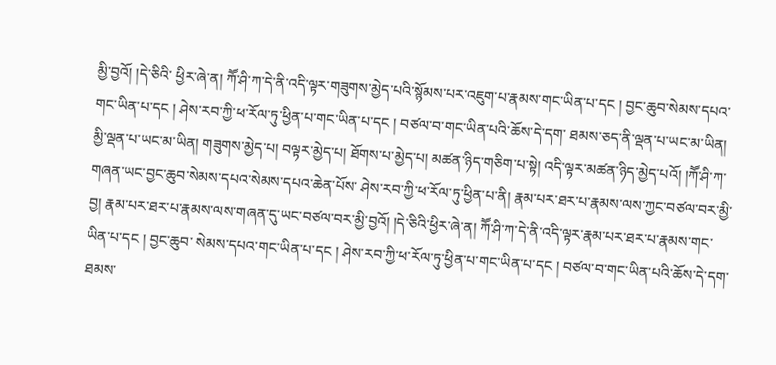མྱི་བྱའོ། །དེ་ཅིའི་ ཕྱིར་ཞེ་ན། ཀཽ་ཤི་ཀ་དེ་ནི་འདི་ལྟར་གཟུགས་མྱེད་པའི་སྙོམས་པར་འཇུག་པ་རྣམས་གང་ཡིན་པ་དང ། བྱང་ཆུབ་སེམས་དཔའ་གང་ཡིན་པ་དང ། ཤེས་རབ་ཀྱི་ཕ་རོལ་ཏུ་ཕྱིན་པ་གང་ཡིན་པ་དང ། བཙལ་བ་གང་ཡིན་པའི་ཆོས་དེ་དག་ ཐམས་ཅད་ནི་ལྡན་པ་ཡང་མ་ཡིན། མྱི་ལྡན་པ་ཡང་མ་ཡིན། གཟུགས་མྱེད་པ། བལྟར་མྱེད་པ། ཐོགས་པ་མྱེད་པ། མཚན་ཉིད་གཅིག་པ་སྟེ། འདི་ལྟར་མཚན་ཉིད་མྱེད་པའོ། །ཀཽ་ཤི་ཀ་གཞན་ཡང་བྱང་ཆུབ་སེམས་དཔའ་སེམས་དཔའ་ཆེན་པོས་ ཤེས་རབ་ཀྱི་ཕ་རོལ་ཏུ་ཕྱིན་པ་ནི། རྣམ་པར་ཐར་པ་རྣམས་ལས་ཀྱང་བཙལ་བར་མྱི་བྱ། རྣམ་པར་ཐར་པ་རྣམས་ལས་གཞན་དུ་ཡང་བཙལ་བར་མྱི་བྱའོ། །དེ་ཅིའི་ཕྱིར་ཞེ་ན། ཀཽ་ཤི་ཀ་དེ་ནི་འདི་ལྟར་རྣམ་པར་ཐར་པ་རྣམས་གང་ཡིན་པ་དང ། བྱང་ཆུབ་ སེམས་དཔའ་གང་ཡིན་པ་དང ། ཤེས་རབ་ཀྱི་ཕ་རོལ་ཏུ་ཕྱིན་པ་གང་ཡིན་པ་དང ། བཙལ་བ་གང་ཡིན་པའི་ཆོས་དེ་དག་ཐམས་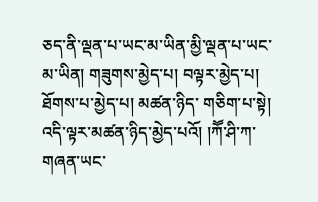ཅད་ནི་ལྡན་པ་ཡང་མ་ཡིན་མྱི་ལྡན་པ་ཡང་མ་ཡིན། གཟུགས་མྱེད་པ། བལྟར་མྱེད་པ། ཐོགས་པ་མྱེད་པ། མཚན་ཉིད་ གཅིག་པ་སྟེ། འདི་ལྟར་མཚན་ཉིད་མྱེད་པའོ། །ཀཽ་ཤི་ཀ་གཞན་ཡང་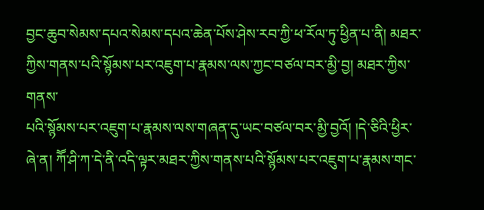བྱང་ཆུབ་སེམས་དཔའ་སེམས་དཔའ་ཆེན་པོས་ཤེས་རབ་ཀྱི་ཕ་རོལ་ཏུ་ཕྱིན་པ་ནི། མཐར་ཀྱིས་གནས་པའི་སྙོམས་པར་འཇུག་པ་རྣམས་ལས་ཀྱང་བཙལ་བར་མྱི་བྱ། མཐར་ཀྱིས་གནས་
པའི་སྙོམས་པར་འཇུག་པ་རྣམས་ལས་གཞན་དུ་ཡང་བཙལ་བར་མྱི་བྱའོ། །དེ་ཅིའི་ཕྱིར་ཞེ་ན། ཀཽ་ཤི་ཀ་དེ་ནི་འདི་ལྟར་མཐར་ཀྱིས་གནས་པའི་སྙོམས་པར་འཇུག་པ་རྣམས་གང་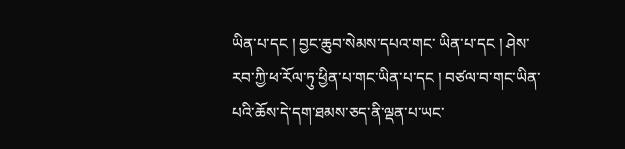ཡིན་པ་དང ། བྱང་ཆུབ་སེམས་དཔའ་གང་ ཡིན་པ་དང ། ཤེས་རབ་ཀྱི་ཕ་རོལ་ཏུ་ཕྱིན་པ་གང་ཡིན་པ་དང ། བཙལ་བ་གང་ཡིན་པའི་ཆོས་དེ་དག་ཐམས་ཅད་ནི་ལྡན་པ་ཡང་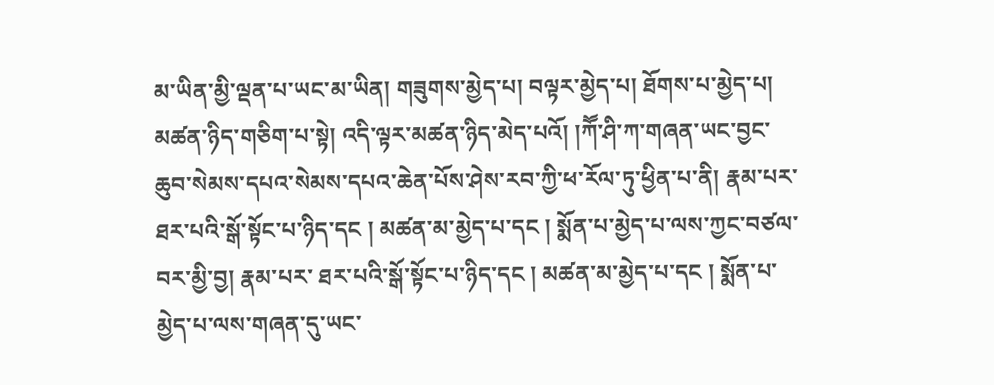མ་ཡིན་མྱི་ལྡན་པ་ཡང་མ་ཡིན། གཟུགས་མྱེད་པ། བལྟར་མྱེད་པ། ཐོགས་པ་མྱེད་པ། མཚན་ཉིད་གཅིག་པ་སྟེ། འདི་ལྟར་མཚན་ཉིད་མེད་པའོ། །ཀཽ་ཤི་ཀ་གཞན་ཡང་བྱང་ཆུབ་སེམས་དཔའ་སེམས་དཔའ་ཆེན་པོས་ཤེས་རབ་ཀྱི་ཕ་རོལ་ཏུ་ཕྱིན་པ་ནི། རྣམ་པར་ཐར་པའི་སྒོ་སྟོང་པ་ཉིད་དང ། མཚན་མ་མྱེད་པ་དང ། སྨོན་པ་མྱེད་པ་ལས་ཀྱང་བཙལ་བར་མྱི་བྱ། རྣམ་པར་ ཐར་པའི་སྒོ་སྟོང་པ་ཉིད་དང ། མཚན་མ་མྱེད་པ་དང ། སྨོན་པ་མྱེད་པ་ལས་གཞན་དུ་ཡང་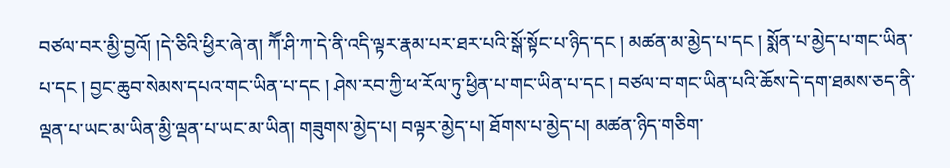བཙལ་བར་མྱི་བྱའོ། །དེ་ཅིའི་ཕྱིར་ཞེ་ན། ཀཽ་ཤི་ཀ་དེ་ནི་འདི་ལྟར་རྣམ་པར་ཐར་པའི་སྒོ་སྟོང་པ་ཉིད་དང ། མཚན་མ་མྱེད་པ་དང ། སྨོན་པ་མྱེད་པ་གང་ཡིན་པ་དང ། བྱང་ཆུབ་སེམས་དཔའ་གང་ཡིན་པ་དང ། ཤེས་རབ་ཀྱི་ཕ་རོལ་ཏུ་ཕྱིན་པ་གང་ཡིན་པ་དང ། བཙལ་བ་གང་ཡིན་པའི་ཆོས་དེ་དག་ཐམས་ཅད་ནི་ལྡན་པ་ཡང་མ་ཡིན་མྱི་ལྡན་པ་ཡང་མ་ཡིན། གཟུགས་མྱེད་པ། བལྟར་མྱེད་པ། ཐོགས་པ་མྱེད་པ། མཚན་ཉིད་གཅིག་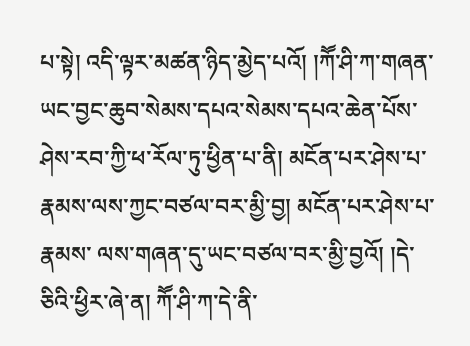པ་སྟེ། འདི་ལྟར་མཚན་ཉིད་མྱེད་པའོ། །ཀཽ་ཤི་ཀ་གཞན་ཡང་བྱང་ཆུབ་སེམས་དཔའ་སེམས་དཔའ་ཆེན་པོས་ཤེས་རབ་ཀྱི་ཕ་རོལ་ཏུ་ཕྱིན་པ་ནི། མངོན་པར་ཤེས་པ་རྣམས་ལས་ཀྱང་བཙལ་བར་མྱི་བྱ། མངོན་པར་ཤེས་པ་རྣམས་ ལས་གཞན་དུ་ཡང་བཙལ་བར་མྱི་བྱའོ། །དེ་ཅིའི་ཕྱིར་ཞེ་ན། ཀཽ་ཤི་ཀ་དེ་ནི་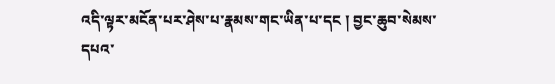འདི་ལྟར་མངོན་པར་ཤེས་པ་རྣམས་གང་ཡིན་པ་དང ། བྱང་ཆུབ་སེམས་དཔའ་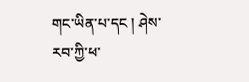གང་ཡིན་པ་དང ། ཤེས་རབ་ཀྱི་ཕ་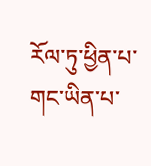རོལ་ཏུ་ཕྱིན་པ་གང་ཡིན་པ་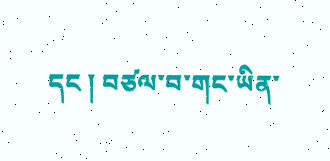དང ། བཙལ་བ་གང་ཡིན་